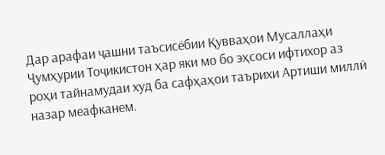Дар арафаи ҷашни таъсисёбии Қувваҳои Мусаллаҳи Ҷумҳурии Тоҷикистон ҳар яки мо бо эҳсоси ифтихор аз роҳи тайнамудаи худ ба сафҳаҳои таърихи Артиши миллӣ назар меафканем.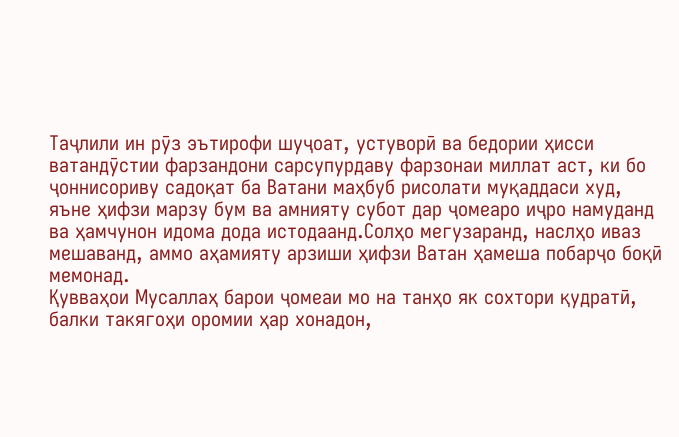Таҷлили ин рӯз эътирофи шуҷоат, устуворӣ ва бедории ҳисси ватандӯстии фарзандони сарсупурдаву фарзонаи миллат аст, ки бо ҷоннисориву садоқат ба Ватани маҳбуб рисолати муқаддаси худ, яъне ҳифзи марзу бум ва амнияту субот дар ҷомеаро иҷро намуданд ва ҳамчунон идома дода истодаанд.Солҳо мегузаранд, наслҳо иваз мешаванд, аммо аҳамияту арзиши ҳифзи Ватан ҳамеша побарҷо боқӣ мемонад.
Қувваҳои Мусаллаҳ барои ҷомеаи мо на танҳо як сохтори қудратӣ, балки такягоҳи оромии ҳар хонадон,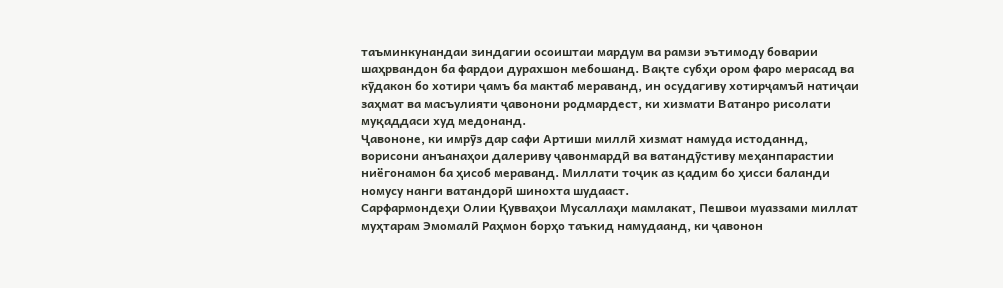таъминкунандаи зиндагии осоиштаи мардум ва рамзи эътимоду боварии шаҳрвандон ба фардои дурахшон мебошанд. Вақте субҳи ором фаро мерасад ва кӯдакон бо хотири ҷамъ ба мактаб мераванд, ин осудагиву хотирҷамъӣ натиҷаи заҳмат ва масъулияти ҷавонони родмардест, ки хизмати Ватанро рисолати муқаддаси худ медонанд.
Ҷавононе, ки имрӯз дар сафи Артиши миллӣ хизмат намуда истоданнд, ворисони анъанаҳои далериву ҷавонмардӣ ва ватандӯстиву меҳанпарастии ниёгонамон ба ҳисоб мераванд. Миллати тоҷик аз қадим бо ҳисси баланди номусу нанги ватандорӣ шинохта шудааст.
Сарфармондеҳи Олии Қувваҳои Мусаллаҳи мамлакат, Пешвои муаззами миллат муҳтарам Эмомалӣ Раҳмон борҳо таъкид намудаанд, ки ҷавонон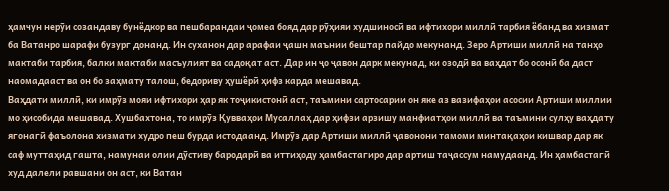ҳамчун нерӯи созандаву бунёдкор ва пешбарандаи ҷомеа бояд дар рӯҳияи худшиносӣ ва ифтихори миллӣ тарбия ёбанд ва хизмат ба Ватанро шарафи бузург донанд. Ин суханон дар арафаи ҷашн маънии бештар пайдо мекунанд. Зеро Артиши миллӣ на танҳо мактаби тарбия, балки мактаби масъулият ва садоқат аст. Дар ин ҷо ҷавон дарк мекунад, ки озодӣ ва ваҳдат бо осонӣ ба даст наомадааст ва он бо заҳмату талош, бедориву ҳушёрӣ ҳифз карда мешавад.
Ваҳдати миллӣ, ки имрӯз мояи ифтихори ҳар як тоҷикистонӣ аст, таъмини сартосарии он яке аз вазифаҳои асосии Артиши миллии мо ҳисобида мешавад. Хушбахтона, то имрӯз Қувваҳои Мусаллаҳ дар ҳифзи арзишу манфиатҳои миллӣ ва таъмини сулҳу ваҳдату ягонагӣ фаъолона хизмати худро пеш бурда истодаанд. Имрӯз дар Артиши миллӣ ҷавонони тамоми минтақаҳои кишвар дар як саф муттаҳид гашта, намунаи олии дӯстиву бародарӣ ва иттиҳоду ҳамбастагиро дар артиш таҷассум намудаанд. Ин ҳамбастагӣ худ далели равшани он аст, ки Ватан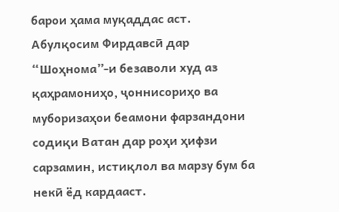барои ҳама муқаддас аст.
Абулқосим Фирдавсӣ дар “Шоҳнома”-и безаволи худ аз қаҳрамониҳо, ҷоннисориҳо ва муборизаҳои беамони фарзандони содиқи Ватан дар роҳи ҳифзи сарзамин, истиқлол ва марзу бум ба некӣ ёд кардааст.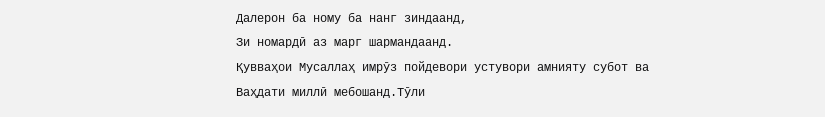Далерон ба ному ба нанг зиндаанд,
Зи номардӣ аз марг шармандаанд.
Қувваҳои Мусаллаҳ имрӯз пойдевори устувори амнияту субот ва Ваҳдати миллӣ мебошанд.Тӯли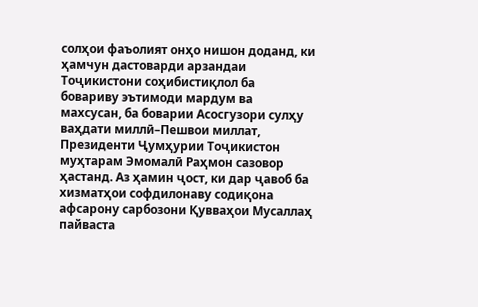солҳои фаъолият онҳо нишон доданд, ки ҳамчун дастоварди арзандаи Тоҷикистони соҳибистиқлол ба бовариву эътимоди мардум ва махсусан, ба боварии Асосгузори сулҳу ваҳдати миллӣ–Пешвои миллат, Президенти Ҷумҳурии Тоҷикистон муҳтарам Эмомалӣ Раҳмон сазовор ҳастанд. Аз ҳамин ҷост, ки дар ҷавоб ба хизматҳои софдилонаву содиқона афсарону сарбозони Қувваҳои Мусаллаҳ пайваста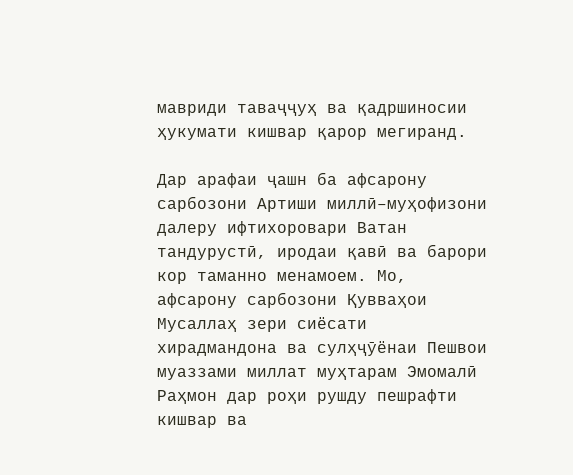мавриди таваҷҷуҳ ва қадршиносии ҳукумати кишвар қарор мегиранд.

Дар арафаи ҷашн ба афсарону сарбозони Артиши миллӣ–муҳофизони далеру ифтихоровари Ватан тандурустӣ, иродаи қавӣ ва барори кор таманно менамоем. Мо, афсарону сарбозони Қувваҳои Мусаллаҳ зери сиёсати хирадмандона ва сулҳҷӯёнаи Пешвои муаззами миллат муҳтарам Эмомалӣ Раҳмон дар роҳи рушду пешрафти кишвар ва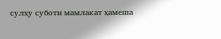сулҳу суботи мамлакат ҳамеша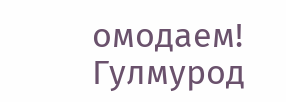омодаем!
Гулмурод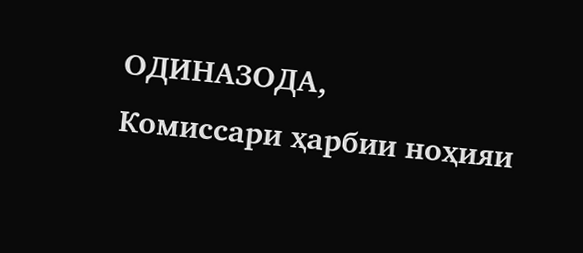ОДИНАЗОДА,
Комиссари ҳарбии ноҳияи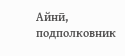Айнӣ,
подполковник